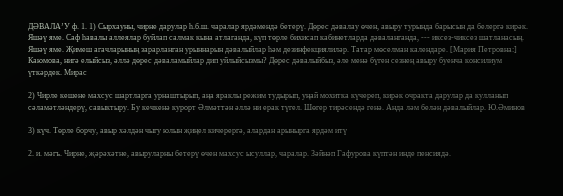ДӘВАЛА’У ф. 1. 1) Сырхауны, чирне дарулар һ.б.ш. чаралар ярдәмендә бетерү. Дөрес дәвалау өчен, авыру турында барысын да белергә кирәк. Яшәү яме. Саф һавалы аллеялар буйлап салмак кына атлаганда, күп төрле бихисап кабинетларда дәваланганда, --- иксез-чиксез шатланасың. Яшәү яме. Җимеш агачларының зарарланган урыннарын дәвалыйлар һәм дезинфекциялиләр. Татар мөселман календаре. [Мария Петровна:] Каюмова, нигә елыйсыз, әллә дөрес дәваламыйлар дип уйлыйсызмы? Дөрес дәвалыйбыз, әле менә бүген сезнең авыру буенча консилиум үткәрдек. Мирас

2) Чирле кешене махсус шартларга урнаштырып, аңа яраклы режим тудырып, уңай мохитка күчереп, кирәк очракта дарулар да кулланып сәламәтләндерү, савыктыру. Бу кечкенә курорт Әлмәттән әллә ни ерак түгел. Шөгер тирәсендә генә. Анда ләм белән дәвалыйлар. Ю.Әминов

3) күч. Төрле борчу, авыр хәлдән чыгу юлын җиңел кичерергә, алардан арынырга ярдәм итү

2. и. мәгъ. Чирне, җәрәхәтне, авыруларны бетерү өчен махсус ысуллар, чаралар. Зәйнәп Гафурова күптән инде пенсиядә.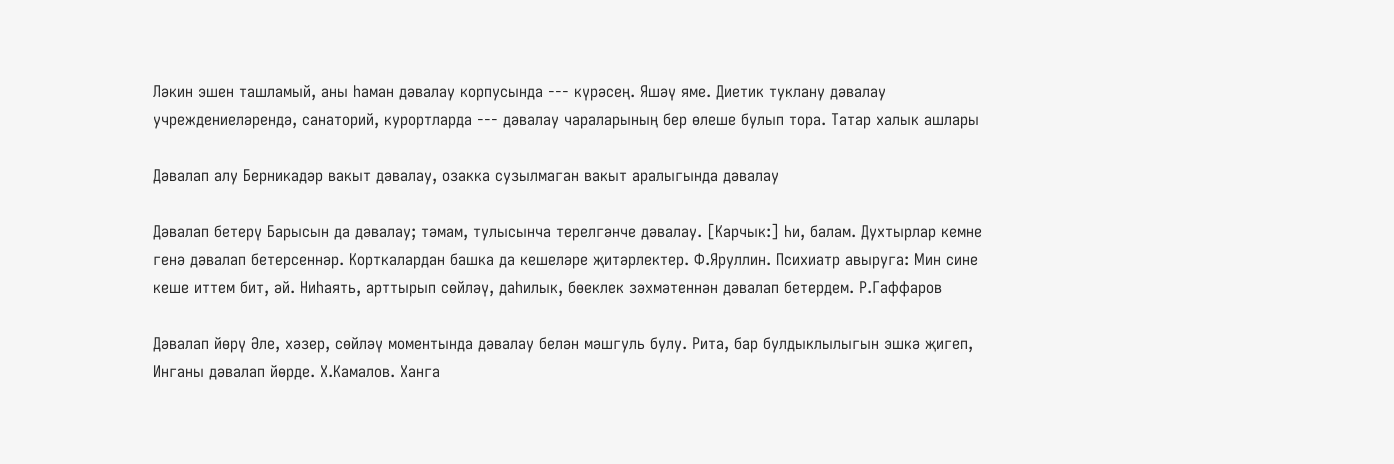Ләкин эшен ташламый, аны һаман дәвалау корпусында --- күрәсең. Яшәү яме. Диетик туклану дәвалау учреждениеләрендә, санаторий, курортларда --- дәвалау чараларының бер өлеше булып тора. Татар халык ашлары

Дәвалап алу Берникадәр вакыт дәвалау, озакка сузылмаган вакыт аралыгында дәвалау

Дәвалап бетерү Барысын да дәвалау; тәмам, тулысынча терелгәнче дәвалау. [Карчык:] Һи, балам. Духтырлар кемне генә дәвалап бетерсеннәр. Корткалардан башка да кешеләре җитәрлектер. Ф.Яруллин. Психиатр авыруга: Мин сине кеше иттем бит, әй. Ниһаять, арттырып сөйләү, даһилык, бөеклек зәхмәтеннән дәвалап бетердем. Р.Гаффаров

Дәвалап йөрү Әле, хәзер, сөйләү моментында дәвалау белән мәшгуль булу. Рита, бар булдыклылыгын эшкә җигеп, Инганы дәвалап йөрде. Х.Камалов. Ханга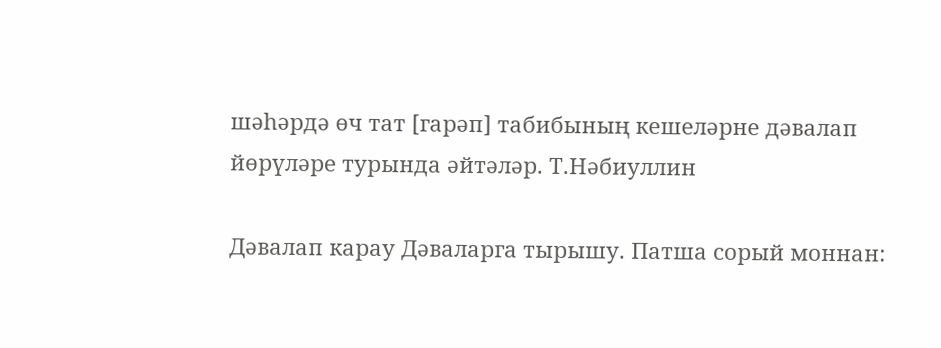шәһәрдә өч тат [гарәп] табибының кешеләрне дәвалап йөрүләре турында әйтәләр. Т.Нәбиуллин

Дәвалап карау Дәваларга тырышу. Патша сорый моннан: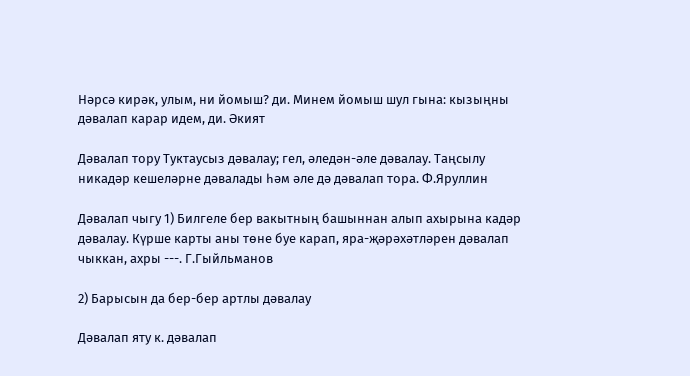Нәрсә кирәк, улым, ни йомыш? ди. Минем йомыш шул гына: кызыңны дәвалап карар идем, ди. Әкият

Дәвалап тору Туктаусыз дәвалау; гел, әледән-әле дәвалау. Таңсылу никадәр кешеләрне дәвалады һәм әле дә дәвалап тора. Ф.Яруллин

Дәвалап чыгу 1) Билгеле бер вакытның башыннан алып ахырына кадәр дәвалау. Күрше карты аны төне буе карап, яра-җәрәхәтләрен дәвалап чыккан, ахры ---. Г.Гыйльманов

2) Барысын да бер-бер артлы дәвалау

Дәвалап яту к. дәвалап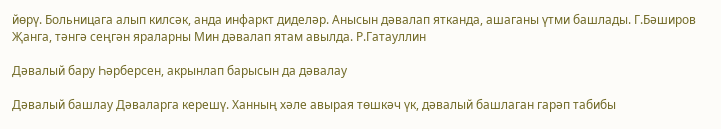йөрү. Больницага алып килсәк, анда инфаркт диделәр. Анысын дәвалап ятканда, ашаганы үтми башлады. Г.Бәширов Җанга, тәнгә сеңгән яраларны Мин дәвалап ятам авылда. Р.Гатауллин

Дәвалый бару Һәрберсен, акрынлап барысын да дәвалау

Дәвалый башлау Дәваларга керешү. Ханның хәле авырая төшкәч үк, дәвалый башлаган гарәп табибы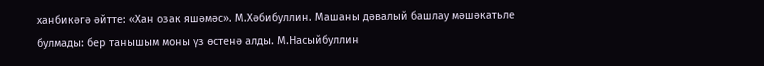ханбикәгә әйтте: «Хан озак яшәмәс». М.Хәбибуллин. Машаны дәвалый башлау мәшәкатьле булмады: бер танышым моны үз өстенә алды. М.Насыйбуллин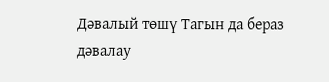Дәвалый төшү Тагын да бераз дәвалау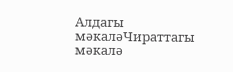Алдагы мәкаләЧираттагы мәкалә